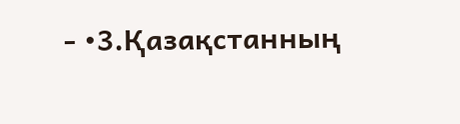- •3.Қазақстанның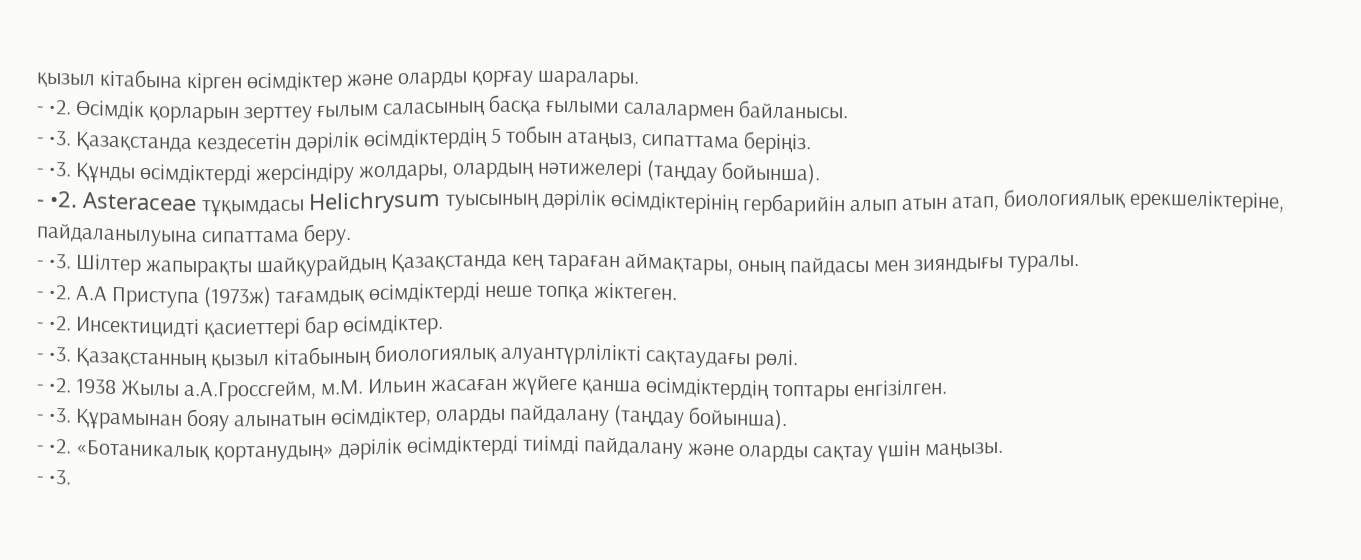қызыл кітабына кірген өсімдіктер және оларды қорғау шаралары.
- •2. Өсімдік қорларын зерттеу ғылым саласының басқа ғылыми салалармен байланысы.
- •3. Қазақстанда кездесетін дәрілік өсімдіктердің 5 тобын атаңыз, сипаттама беріңіз.
- •3. Құнды өсімдіктерді жерсіндіру жолдары, олардың нәтижелері (таңдау бойынша).
- •2. Asteraceae тұқымдасы Helichrysum туысының дәрілік өсімдіктерінің гербарийін алып атын атап, биологиялық ерекшеліктеріне, пайдаланылуына сипаттама беру.
- •3. Шілтер жапырақты шайқурайдың Қазақстанда кең тараған аймақтары, оның пайдасы мен зияндығы туралы.
- •2. А.А Приступа (1973ж) тағамдық өсімдіктерді неше топқа жіктеген.
- •2. Инсектицидті қасиеттері бар өсімдіктер.
- •3. Қазақстанның қызыл кітабының биологиялық алуантүрлілікті сақтаудағы рөлі.
- •2. 1938 Жылы а.А.Гроссгейм, м.М. Ильин жасаған жүйеге қанша өсімдіктердің топтары енгізілген.
- •3. Құрамынан бояу алынатын өсімдіктер, оларды пайдалану (таңдау бойынша).
- •2. «Ботаникалық қортанудың» дәрілік өсімдіктерді тиімді пайдалану және оларды сақтау үшін маңызы.
- •3.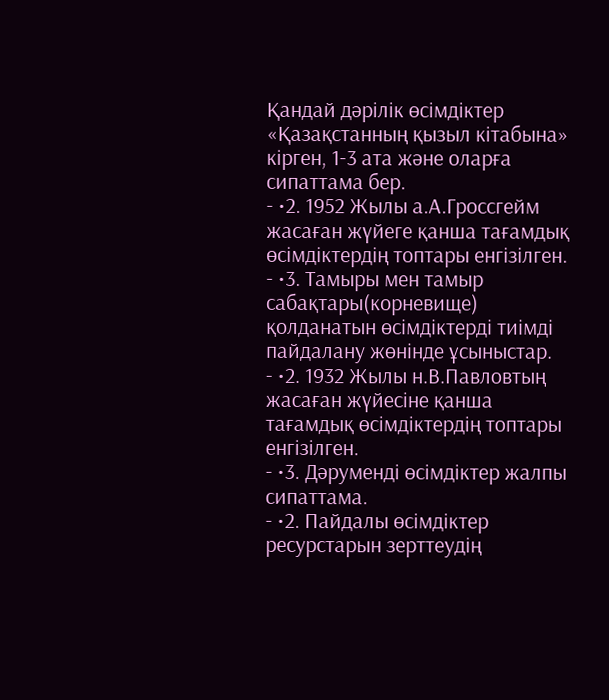Қандай дәрілік өсімдіктер «Қазақстанның қызыл кітабына» кірген, 1-3 ата және оларға сипаттама бер.
- •2. 1952 Жылы а.А.Гроссгейм жасаған жүйеге қанша тағамдық өсімдіктердің топтары енгізілген.
- •3. Тамыры мен тамыр сабақтары(корневище) қолданатын өсімдіктерді тиімді пайдалану жөнінде ұсыныстар.
- •2. 1932 Жылы н.В.Павловтың жасаған жүйесіне қанша тағамдық өсімдіктердің топтары енгізілген.
- •3. Дәруменді өсімдіктер жалпы сипаттама.
- •2. Пайдалы өсімдіктер ресурстарын зерттеудің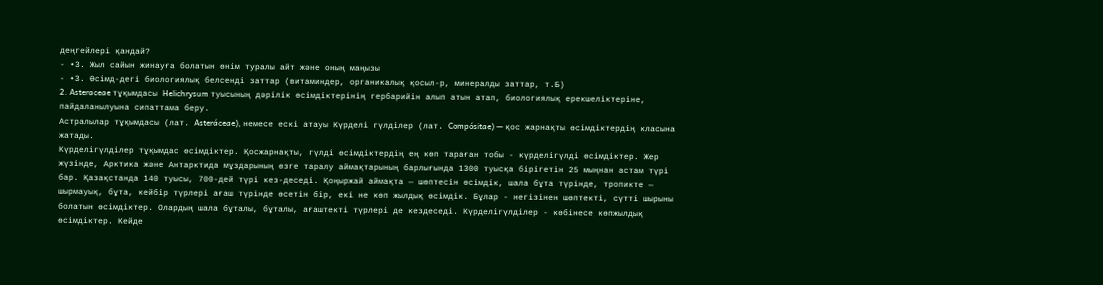деңгейлері қандай?
- •3. Жыл сайын жинауға болатын өнім туралы айт және оның маңызы
- •3. Өсімд-дегі биологиялық белсенді заттар (витаминдер, органикалық қосыл-р, минералды заттар, т.Б)
2. Asteraceae тұқымдасы Helichrysum туысының дәрілік өсімдіктерінің гербарийін алып атын атап, биологиялық ерекшеліктеріне, пайдаланылуына сипаттама беру.
Астралылар тұқымдасы (лат. Asteráceae), немесе ескі атауы Күрделі гүлділер (лат. Compósitae) — қос жарнақты өсімдіктердің класына жатады.
Күрделігүлділер тұқымдас өсімдіктер. Қосжарнақты, гүлді өсімдіктердің ең көп тараған тобы - күрделігүлді өсімдіктер. Жер жүзінде, Арктика және Антарктида мұздарының өзге таралу аймақтарының барлығында 1300 туысқа бірігетін 25 мыңнан астам түрі бар. Қазақстанда 140 туысы, 700-дей түрі кез-деседі. Қоңыржай аймақта — шөптесін өсімдік, шала бұта түрінде, тропикте — шырмауық, бұта, кейбір түрлері ағаш түрінде өсетін бір, екі не көп жылдық өсімдік. Бұлар - негізінен шөптекті, сүтті шырыны болатын өсімдіктер. Олардың шала бұталы, бұталы, ағаштекті түрлері де кездеседі. Күрделігүлділер - көбінесе көпжылдық өсімдіктер. Кейде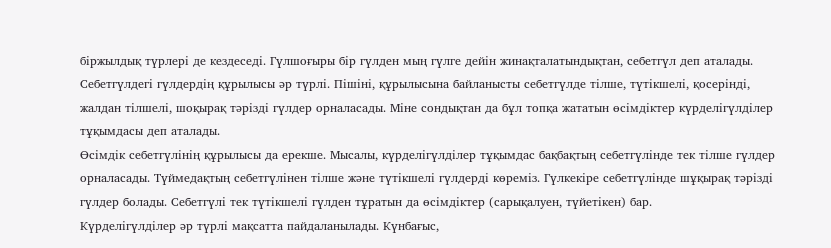біржылдық түрлері де кездеседі. Гүлшоғыры бір гүлден мың гүлге дейін жинақталатындықтан, себетгүл деп аталады. Себетгүлдегі гүлдердің құрылысы әр түрлі. Пішіні, құрылысына байланысты себетгүлде тілше, түтікшелі, қосерінді, жалдан тілшелі, шоқырақ тәрізді гүлдер орналасады. Міне сондықтан да бұл топқа жататын өсімдіктер күрделігүлділер тұқымдасы деп аталады.
Өсімдік себетгүлінің құрылысы да ерекше. Мысалы, күрделігүлділер тұқымдас бақбақтың себетгүлінде тек тілше гүлдер орналасады. Түймедақтың себетгүлінен тілше және түтікшелі гүлдерді көреміз. Гүлкекіре себетгүлінде шұқырақ тәрізді гүлдер болады. Себетгүлі тек түтікшелі гүлден тұратын да өсімдіктер (сарықалуен, түйетікен) бар.
Күрделігүлділер әр түрлі мақсатта пайдаланылады. Күнбағыс,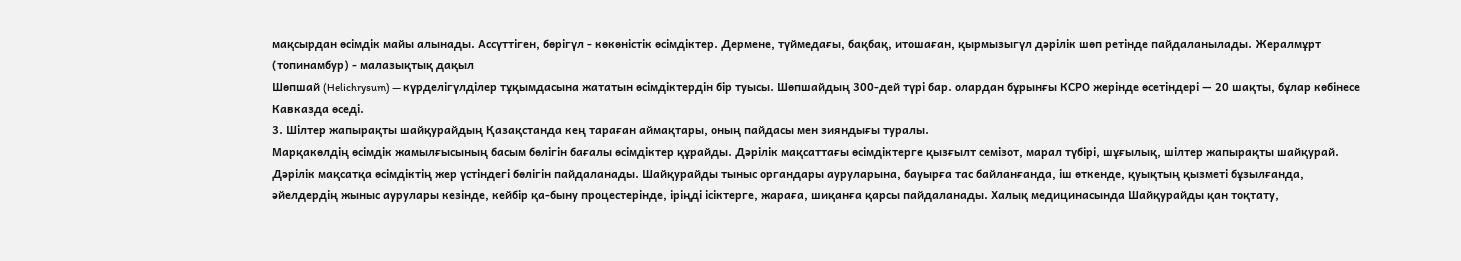мақсырдан өсімдік майы алынады. Ассүттіген, бөрігүл - көкөністік өсімдіктер. Дермене, түймедағы, бақбақ, итошаған, қырмызыгүл дәрілік шөп ретінде пайдаланылады. Жералмұрт (топинамбур) - малазықтық дақыл
Шөпшай (Helichrysum) — күрделігүлділер тұқымдасына жататын өсімдіктердін бір туысы. Шөпшайдың 300-дей түрі бар. олардан бұрынғы КСРО жерінде өсетіндері — 20 шақты, бұлар көбінесе Кавказда өседі.
3. Шілтер жапырақты шайқурайдың Қазақстанда кең тараған аймақтары, оның пайдасы мен зияндығы туралы.
Марқакөлдің өсімдік жамылғысының басым бөлігін бағалы өсімдіктер құрайды. Дәрілік мақсаттағы өсімдіктерге қызғылт семізот, марал түбірі, шұғылық, шілтер жапырақты шайқурай.
Дәрілік мақсатқа өсімдіктің жер үстіндегі бөлігін пайдаланады. Шайқурайды тыныс органдары ауруларына, бауырға тас байланғанда, іш өткенде, қуықтың қызметі бұзылғанда, әйелдердің жыныс аурулары кезінде, кейбір қа-быну процестерінде, іріңді ісіктерге, жараға, шиқанға қарсы пайдаланады. Халық медицинасында Шайқурайды қан тоқтату,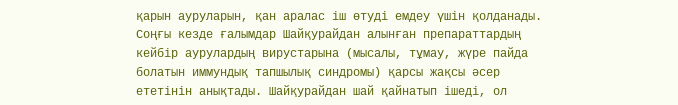қарын ауруларын, қан аралас іш өтуді емдеу үшін қолданады. Соңғы кезде ғалымдар Шайқурайдан алынған препараттардың кейбір аурулардың вирустарына (мысалы, тұмау, жүре пайда болатын иммундық тапшылық синдромы) қарсы жақсы әсер ететінін анықтады. Шайқурайдан шай қайнатып ішеді, ол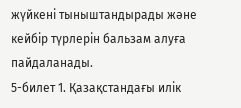жүйкені тыныштандырады және кейбір түрлерін бальзам алуға пайдаланады.
5-билет 1. Қазақстандағы илік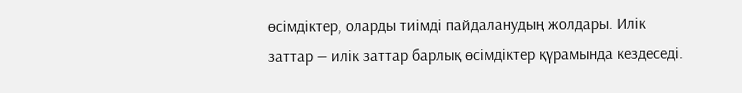өсімдіктер, оларды тиімді пайдаланудың жолдары. Илік заттар — илік заттар барлық өсімдіктер қүрамында кездеседі.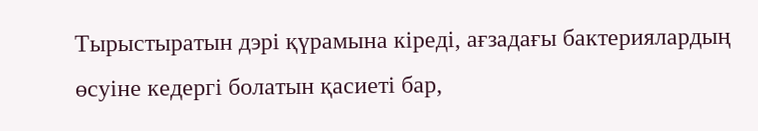Тырыстыратын дэрі қүрамына кіреді, ағзадағы бактериялардың өсуіне кедергі болатын қасиеті бар,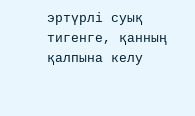эртүрлі суық тигенге, қанның қалпына келу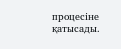процесіне қатысады.